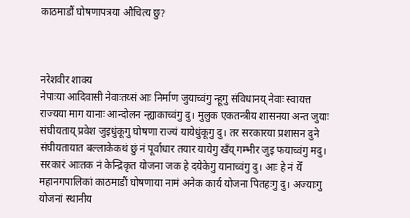काठमाडौं घोषणापत्रया औचित्य छु?



नरेशवीर शाक्य
नेपाःया आदिवासी नेवाःतय्सं आः निर्माण जुयाच्वंगु न्हूगु संविधानय् नेवाः स्वायत्त राज्यया माग यानाः आन्दोलन न्ह्याकाच्वंगु दु। मुलुक एकतन्त्रीय शासनया अन्त जुयाः संघीयताय् प्रवेश जुइधुंकूगु घोषणा राज्यं यायेधुंकूगु दु। तर सरकारया प्रशासन दुने संघीयतायात बल्लाकेकथं छुं नं पूर्वाधार तयार यायेगु खँय् गम्भीर जुइ फयाच्वंगु मदु। सरकारं आःतक नं केन्द्रिकृत योजना जक हे दयेकेगु यानाच्वंगु दु। आः हे नं येँ महानगपालिकां काठमाडौं घोषणाया नामं अनेक कार्य योजना पितहःगु दु। अज्याःगु योजनां स्थानीय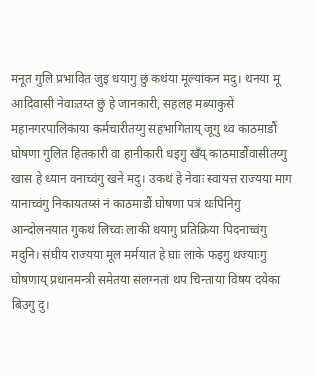मनूत गुलि प्रभावित जुइ धयागु छुं कथंया मूल्यांकन मदु। थनया मू आदिवासी नेवाःतय्त छुं हे जानकारी, सहलह मब्याकुसें महानगरपालिकाया कर्मचारीतय्गु सहभागिताय् जूगु थ्व काठमाडौं घोषणा गुलित हितकारी वा हानीकारी धइगु खँय् काठमाडौंवासीतय्गु खास हे ध्यान वनाच्वंगु खने मदु। उकथं हे नेवाः स्वायत्त राज्यया माग यानाच्वंगु निकायतय्सं नं काठमाडौं घोषणा पत्रं थःपिनिगु आन्दोलनयात गुकथं लिच्वः लाकी धयागु प्रतिक्रिया पिदनाच्वंगु मदुनि। संघीय राज्यया मूल मर्मयात हे घाः लाके फइगु थज्याःगु घोषणाय् प्रधानमन्त्री समेतया संलग्नतां थप चिन्ताया विषय दयेका बिउगु दु।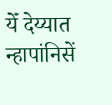येँ देय्यात न्हापांनिसें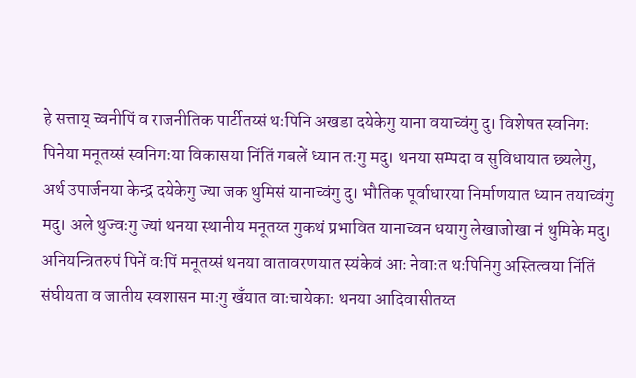हे सत्ताय् च्वनीपिं व राजनीतिक पार्टीतय्सं थःपिनि अखडा दयेकेगु याना वयाच्वंगु दु। विशेषत स्वनिगः पिनेया मनूतय्सं स्वनिगःया विकासया निंतिं गबलें ध्यान तःगु मदु। थनया सम्पदा व सुविधायात छ्यलेगु, अर्थ उपार्जनया केन्द्र दयेकेगु ज्या जक थुमिसं यानाच्वंगु दु। भौतिक पूर्वाधारया निर्माणयात ध्यान तयाच्वंगु मदु। अले थुज्वःगु ज्यां थनया स्थानीय मनूतय्त गुकथं प्रभावित यानाच्वन धयागु लेखाजोखा नं थुमिके मदु। अनियन्त्रितरुपं पिनें वःपिं मनूतय्सं थनया वातावरणयात स्यंकेवं आः नेवाःत थःपिनिगु अस्तित्वया निंतिं संघीयता व जातीय स्वशासन माःगु खँयात वाःचायेकाः थनया आदिवासीतय्त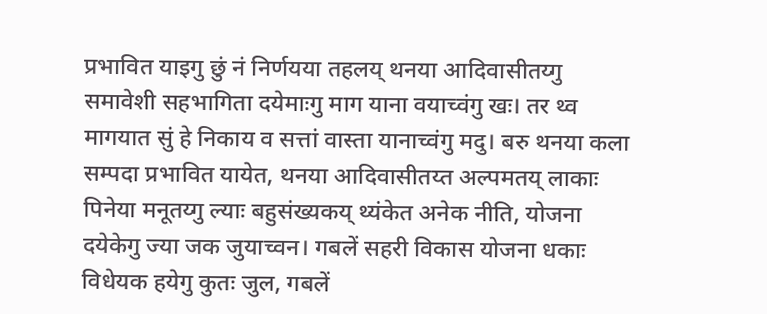प्रभावित याइगु छुं नं निर्णयया तहलय् थनया आदिवासीतय्गु समावेशी सहभागिता दयेमाःगु माग याना वयाच्वंगु खः। तर थ्व मागयात सुं हे निकाय व सत्तां वास्ता यानाच्वंगु मदु। बरु थनया कला सम्पदा प्रभावित यायेत, थनया आदिवासीतय्त अल्पमतय् लाकाः पिनेया मनूतय्गु ल्याः बहुसंख्यकय् थ्यंकेत अनेक नीति, योजना दयेकेगु ज्या जक जुयाच्वन। गबलें सहरी विकास योजना धकाः विधेयक हयेगु कुतः जुल, गबलें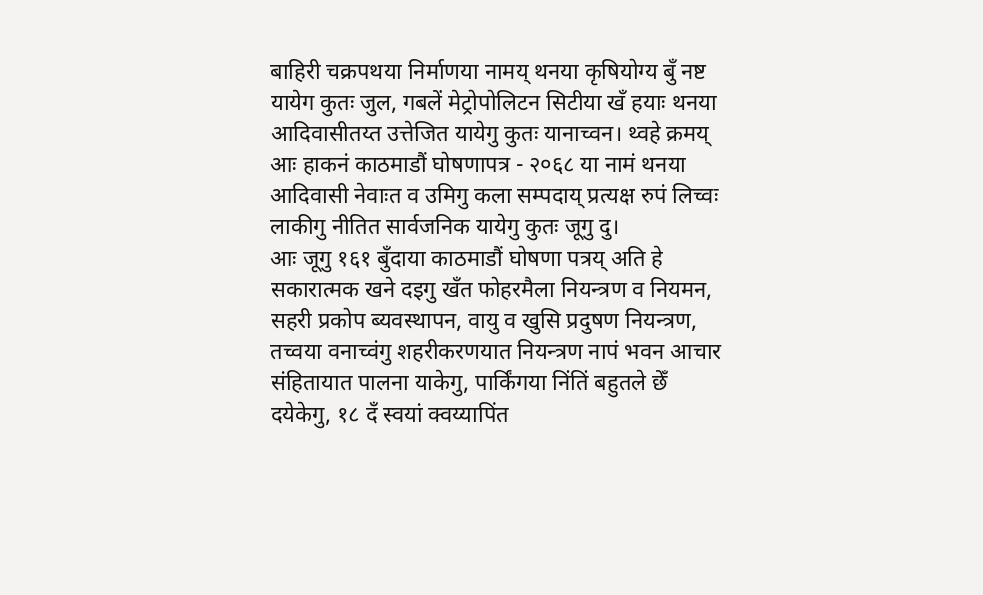बाहिरी चक्रपथया निर्माणया नामय् थनया कृषियोग्य बुँ नष्ट यायेग कुतः जुल, गबलें मेट्रोपोलिटन सिटीया खँ हयाः थनया आदिवासीतय्त उत्तेजित यायेगु कुतः यानाच्वन। थ्वहे क्रमय् आः हाकनं काठमाडौं घोषणापत्र - २०६८ या नामं थनया आदिवासी नेवाःत व उमिगु कला सम्पदाय् प्रत्यक्ष रुपं लिच्वः लाकीगु नीतित सार्वजनिक यायेगु कुतः जूगु दु।
आः जूगु १६१ बुँदाया काठमाडौं घोषणा पत्रय् अति हे सकारात्मक खने दइगु खँत फोहरमैला नियन्त्रण व नियमन, सहरी प्रकोप ब्यवस्थापन, वायु व खुसि प्रदुषण नियन्त्रण, तच्वया वनाच्वंगु शहरीकरणयात नियन्त्रण नापं भवन आचार संहितायात पालना याकेगु, पार्किंगया निंतिं बहुतले छेँ दयेकेगु, १८ दँ स्वयां क्वय्यापिंत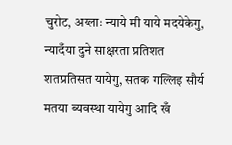चुरोट, अय्लाः न्याये मी याये मदयेकेगु, न्यादँया दुने साक्षरता प्रतिशत शतप्रतिसत यायेगु, सतक गल्लिइ सौर्य मतया ब्यवस्था यायेगु आदि खँ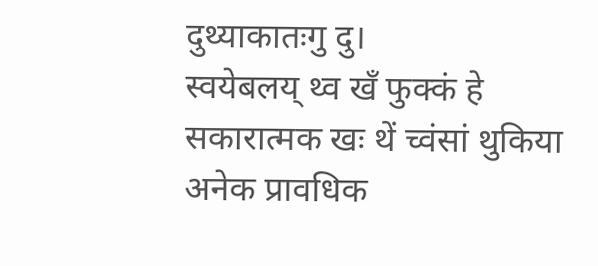दुथ्याकातःगु दु।
स्वयेबलय् थ्व खँ फुक्कं हे सकारात्मक खः थें च्वंसां थुकिया अनेक प्रावधिक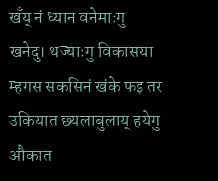खँय् नं ध्यान वनेमाःगु खनेदु। थज्याःगु विकासया म्हगस सकसिनं खंके फइ तर उकियात छ्यलाबुलाय् हयेगु औकात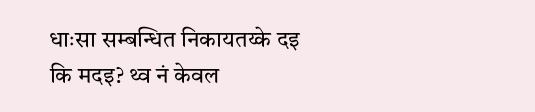धाःसा सम्बन्धित निकायतय्के दइ कि मदइ? थ्व नं केवल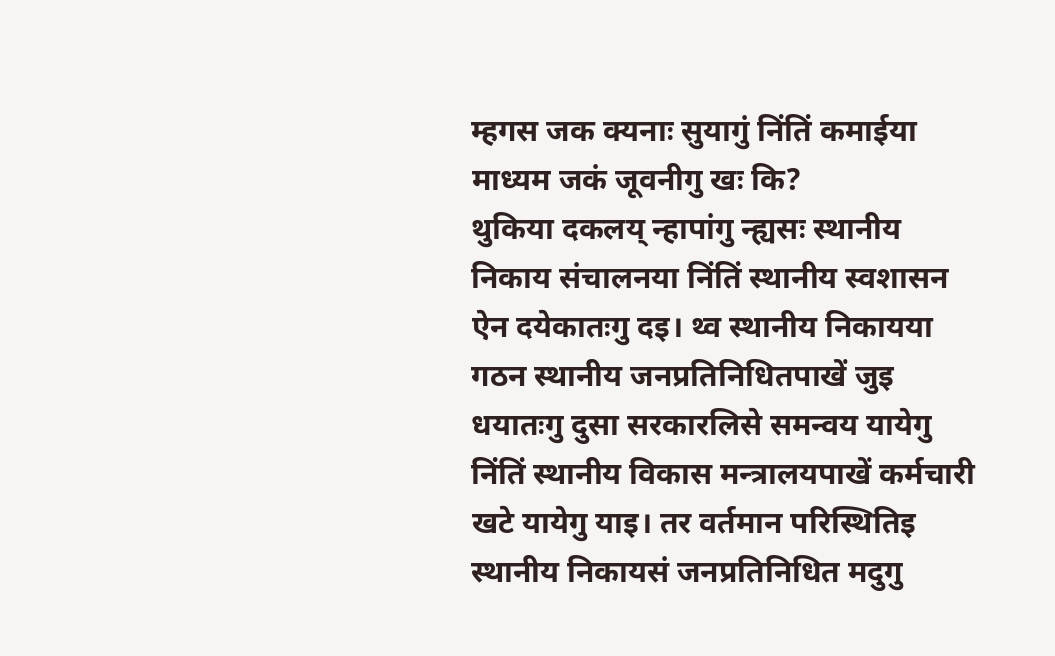म्हगस जक क्यनाः सुयागुं निंतिं कमाईया माध्यम जकं जूवनीगु खः कि?
थुकिया दकलय् न्हापांगु न्ह्यसः स्थानीय निकाय संचालनया निंतिं स्थानीय स्वशासन ऐन दयेकातःगु दइ। थ्व स्थानीय निकायया गठन स्थानीय जनप्रतिनिधितपाखें जुइ धयातःगु दुसा सरकारलिसे समन्वय यायेगु निंतिं स्थानीय विकास मन्त्रालयपाखें कर्मचारी खटे यायेगु याइ। तर वर्तमान परिस्थितिइ स्थानीय निकायसं जनप्रतिनिधित मदुगु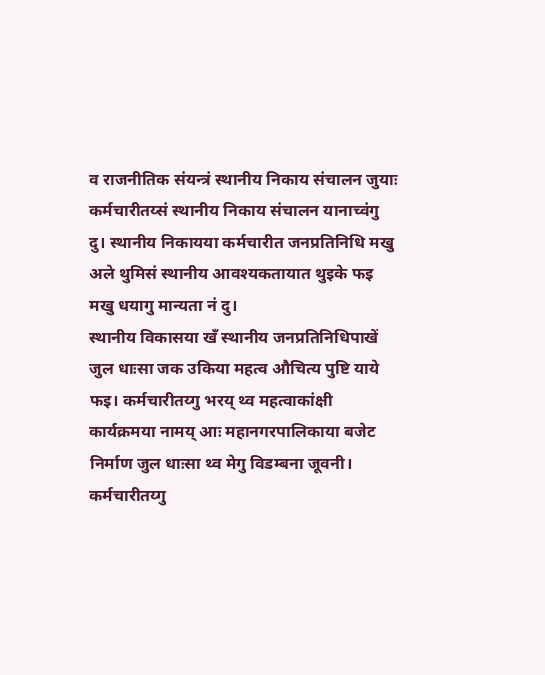व राजनीतिक संयन्त्रं स्थानीय निकाय संचालन जुयाः कर्मचारीतय्सं स्थानीय निकाय संचालन यानाच्वंगु दु। स्थानीय निकायया कर्मचारीत जनप्रतिनिधि मखु अले थुमिसं स्थानीय आवश्यकतायात थुइके फइ मखु धयागु मान्यता नं दु।
स्थानीय विकासया खँ स्थानीय जनप्रतिनिधिपाखें जुल धाःसा जक उकिया महत्व औचित्य पुष्टि याये फइ। कर्मचारीतय्गु भरय् थ्व महत्वाकांक्षी कार्यक्रमया नामय् आः महानगरपालिकाया बजेट निर्माण जुल धाःसा थ्व मेगु विडम्बना जूवनी। कर्मचारीतय्गु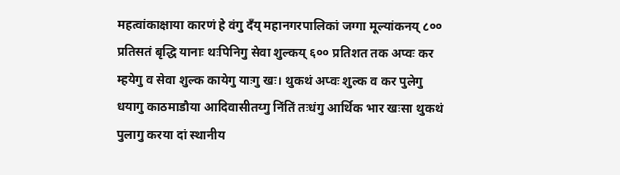महत्वांकाक्षाया कारणं हे वंगु दँय् महानगरपालिकां जग्गा मूल्यांकनय् ८०० प्रतिसतं बृद्धि यानाः थःपिनिगु सेवा शुल्कय् ६०० प्रतिशत तक अप्वः कर म्हयेगु व सेवा शुल्क कायेगु याःगु खः। थुकथं अप्वः शुल्क व कर पुलेगु धयागु काठमाडौया आदिवासीतय्गु निंतिं तःधंगु आर्थिक भार खःसा थुकथं पुलागु करया दां स्थानीय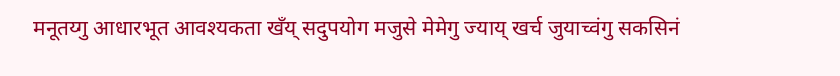मनूतय्गु आधारभूत आवश्यकता खँय् सदुपयोग मजुसे मेमेगु ज्याय् खर्च जुयाच्वंगु सकसिनं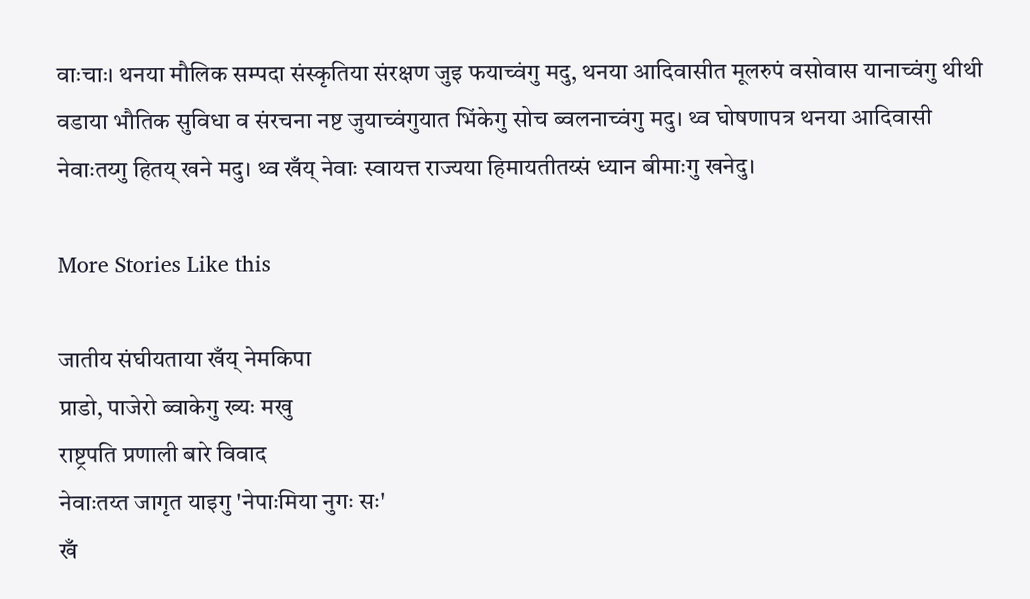वाःचाः। थनया मौलिक सम्पदा संस्कृतिया संरक्षण जुइ फयाच्वंगु मदु, थनया आदिवासीत मूलरुपं वसोवास यानाच्वंगु थीथी वडाया भौतिक सुविधा व संरचना नष्ट जुयाच्वंगुयात भिंकेगु सोच ब्वलनाच्वंगु मदु। थ्व घोषणापत्र थनया आदिवासी नेवाःतय्गु हितय् खने मदु। थ्व खँय् नेवाः स्वायत्त राज्यया हिमायतीतय्सं ध्यान बीमाःगु खनेदु।

More Stories Like this

जातीय संघीयताया खँय् नेमकिपा
प्राडो, पाजेरो ब्वाकेगु ख्यः मखु
राष्ट्रपति प्रणाली बारे विवाद
नेवाःतय्त जागृत याइगु 'नेपाःमिया नुगः सः'
खँ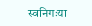स्वनिगःया